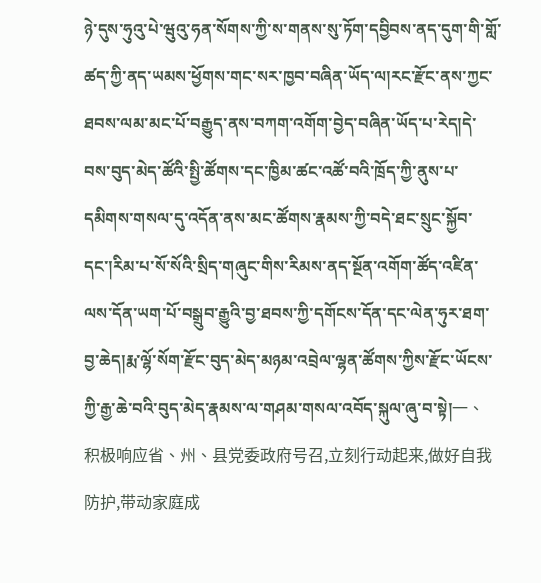ཉེ་དུས་ཧུའུ་པེ་ཝུའུ་ཧན་སོགས་ཀྱི་ས་གནས་སུ་ཏོག་དབྱིབས་ནད་དུག་གི་གློ་ཚད་ཀྱི་ནད་ཡམས་ཕྱོགས་གང་སར་ཁྱབ་བཞིན་ཡོད་ལ།རང་རྫོང་ནས་ཀྱང་ཐབས་ལམ་མང་པོ་བརྒྱུད་ནས་བཀག་འགོག་བྱེད་བཞིན་ཡོད་པ་རེད།དེ་བས་བུད་མེད་ཚོའི་སྤྱི་ཚོགས་དང་ཁྱིམ་ཚང་འཚོ་བའི་ཁྲོད་ཀྱི་ནུས་པ་དམིགས་གསལ་དུ་འདོན་ནས་མང་ཚོགས་རྣམས་ཀྱི་བདེ་ཐང་སྲུང་སྐྱོབ་དང་།རིམ་པ་སོ་སོའི་སྲིད་གཞུང་གིས་རིམས་ནད་སྔོན་འགོག་ཚོད་འཛིན་ལས་དོན་ཡག་པོ་བསྒྲུབ་རྒྱུའི་བྱ་ཐབས་ཀྱི་དགོངས་དོན་དང་ལེན་ཧུར་ཐག་བྱ་ཆེད།རྨ་ལྷོ་སོག་རྫོང་བུད་མེད་མཉམ་འབྲེལ་ལྷན་ཚོགས་ཀྱིས་རྫོང་ཡོངས་ཀྱི་རྒྱ་ཆེ་བའི་བུད་མེད་རྣམས་ལ་གཤམ་གསལ་འབོད་སྐུལ་ཞུ་བ་སྟེ།一、积极响应省、州、县党委政府号召,立刻行动起来,做好自我防护,带动家庭成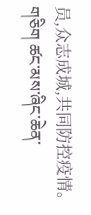员,众志成城,共同防控疫情。
གཅིག ཚང་མས་ཞིང་ཆེན་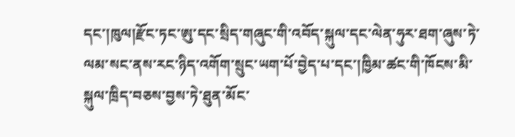དང་།ཁུལ།རྫོང་ཏང་ཨུ་དང་སྲིད་གཞུང་གི་འབོད་སྐུལ་དང་ལེན་ཧུར་ཐག་ཞུས་ཏེ་ལམ་སང་ནས་རང་ཉིད་འགོག་སྲུང་ཡག་པོ་བྱེད་པ་དང་།ཁྱིམ་ཚང་གི་ཁོངས་མི་སྐུལ་ཁྲིད་བཅས་བྱས་ཏེ་ཐུན་མོང་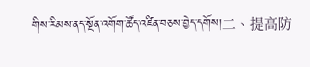གིས་རིམས་ནད་སྔོན་འགོག་ཚོད་འཛིན་བཅས་བྱེད་དགོས།二、提高防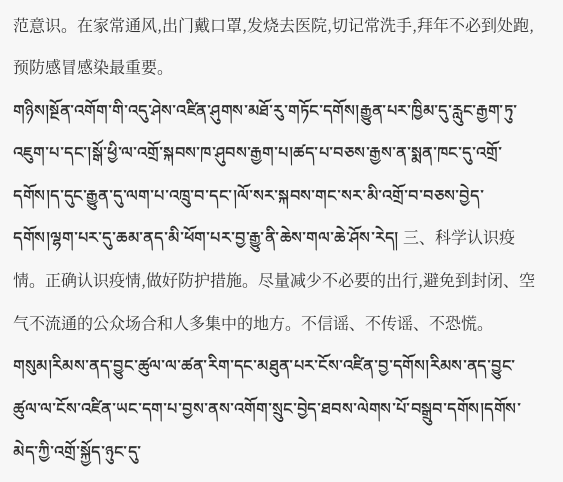范意识。在家常通风,出门戴口罩,发烧去医院,切记常洗手,拜年不必到处跑,预防感冒感染最重要。
གཉིས།སྔོན་འགོག་གི་འདུ་ཤེས་འཛིན་ཤུགས་མཐོ་རུ་གཏོང་དགོས།རྒྱུན་པར་ཁྱིམ་དུ་རླུང་རྒྱག་ཏུ་འཇུག་པ་དང་།སྒོ་ཕྱི་ལ་འགྲོ་སྐབས་ཁ་ཤུབས་རྒྱག་པ།ཚད་པ་བཅས་རྒྱས་ན་སྨན་ཁང་དུ་འགྲོ་དགོས།ད་དུང་རྒྱུན་དུ་ལག་པ་འཁྲུ་བ་དང་།ལོ་སར་སྐབས་གང་སར་མི་འགྲོ་བ་བཅས་བྱེད་དགོས།ལྷག་པར་དུ་ཆམ་ནད་མི་ཕོག་པར་བྱ་རྒྱུ་ནི་ཆེས་གལ་ཆེ་ཤོས་རེད། 三、科学认识疫情。正确认识疫情,做好防护措施。尽量减少不必要的出行,避免到封闭、空气不流通的公众场合和人多集中的地方。不信谣、不传谣、不恐慌。
གསུམ།རིམས་ནད་བྱུང་ཚུལ་ལ་ཚན་རིག་དང་མཐུན་པར་ངོས་འཛིན་བྱ་དགོས།རིམས་ནད་བྱུང་ཚུལ་ལ་ངོས་འཛིན་ཡང་དག་པ་བྱས་ནས་འགོག་སྲུང་བྱེད་ཐབས་ལེགས་པོ་བསྒྲུབ་དགོས།དགོས་མེད་ཀྱི་འགྲོ་སྐྱོད་ཉུང་དུ་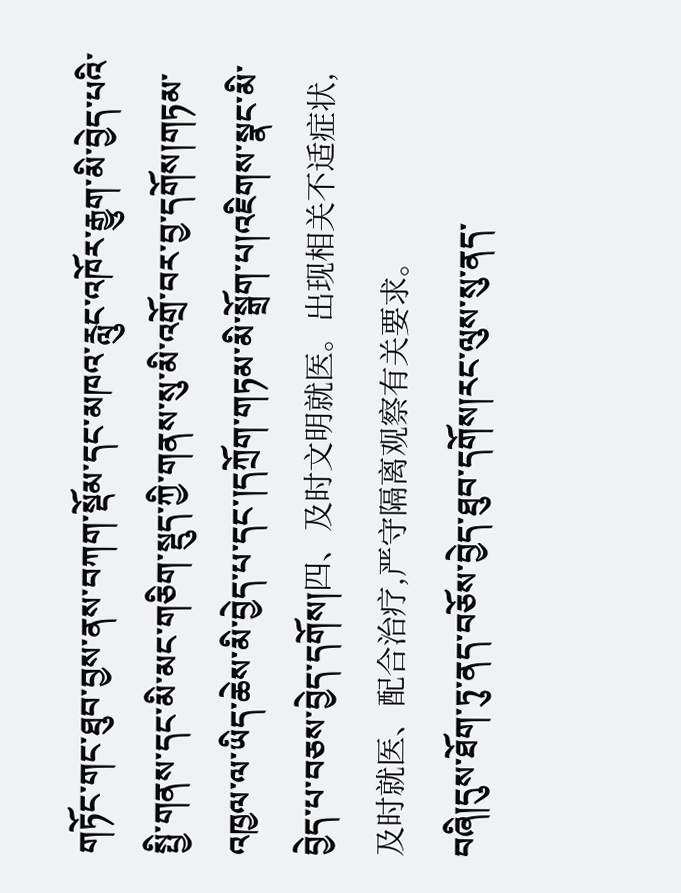གཏོང་གང་ཐུབ་བྱས་ནས་བཀག་སྡོམ་དང་མཁའ་རླུང་འཁོར་རྒྱུག་མི་བྱེད་པའི་སྤྱི་གནས་དང་མི་མང་གཅིག་སྡུད་ཀྱི་གནས་སུ་མི་འགྲོ་བར་བྱ་དགོས།གཏམ་འཁྱལ་ལ་ཡིད་ཆེས་མི་བྱེད་པ་དང་།དཀྲོག་གཏམ་མི་སྒྲོག་པ།འཇིགས་སྣང་མི་བྱེད་པ་བཅས་བྱེད་དགོས།四、及时文明就医。出现相关不适症状,及时就医、配合治疗,严守隔离观察有关要求。
བཞི།དུས་ཐོག་ཏུ་ནད་བཅོས་བྱེད་ཐུབ་དགོས།རང་ལུས་སུ་ནད་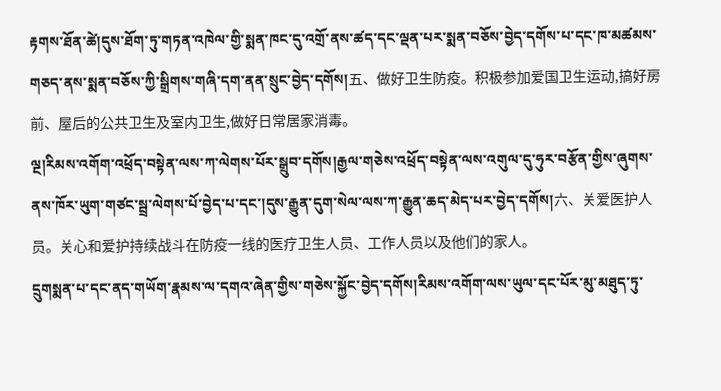རྟགས་ཐོན་ཚེ།དུས་ཐོག་ཏུ་གཏན་འཁེལ་གྱི་སྨན་ཁང་དུ་འགྲོ་ནས་ཚད་དང་ལྡན་པར་སྨན་བཅོས་བྱེད་དགོས་པ་དང་ཁ་མཚམས་གཅད་ནས་སྨན་བཅོས་ཀྱི་སྒྲིགས་གཞི་དག་ནན་སྲུང་བྱེད་དགོས།五、做好卫生防疫。积极参加爱国卫生运动,搞好房前、屋后的公共卫生及室内卫生,做好日常居家消毒。
ལྔ།རིམས་འགོག་འཕྲོད་བསྟེན་ལས་ཀ་ལེགས་པོར་སྒྲུབ་དགོས།རྒྱལ་གཅེས་འཕྲོད་བསྟེན་ལས་འགུལ་དུ་ཧུར་བརྩོན་གྱིས་ཞུགས་ནས་ཁོར་ཡུག་གཙང་སྦྲ་ལེགས་པོ་བྱེད་པ་དང་།དུས་རྒྱུན་དུག་སེལ་ལས་ཀ་རྒྱུན་ཆད་མེད་པར་བྱེད་དགོས།六、关爱医护人员。关心和爱护持续战斗在防疫一线的医疗卫生人员、工作人员以及他们的家人。
དྲུགསྨན་པ་དང་ནད་གཡོག་རྣམས་ལ་དགའ་ཞེན་གྱིས་གཅེས་སྐྱོང་བྱེད་དགོས།རིམས་འགོག་ལས་ཡུལ་དང་པོར་མུ་མཐུད་ཏུ་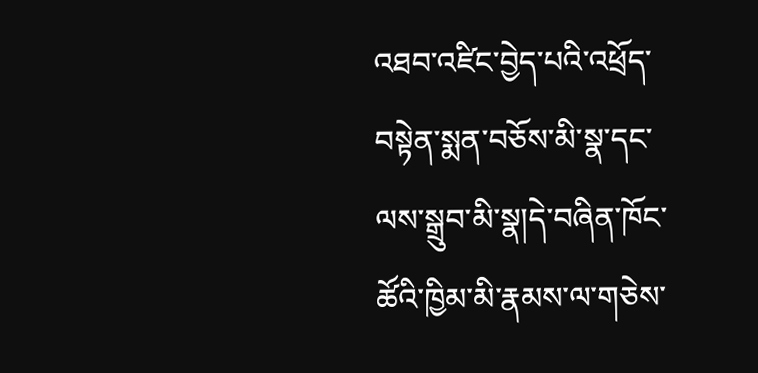འཐབ་འཛིང་བྱེད་པའི་འཕྲོད་བསྟེན་སྨན་བཅོས་མི་སྣ་དང་ལས་སྒྲུབ་མི་སྣ།དེ་བཞིན་ཁོང་ཚོའི་ཁྱིམ་མི་རྣམས་ལ་གཅེས་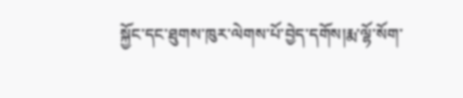སྐྱོང་དང་ཐུགས་ཁུར་ལེགས་པོ་བྱེད་དགོས།རྨ་ལྷོ་སོག་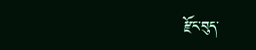རྫོང་བུད་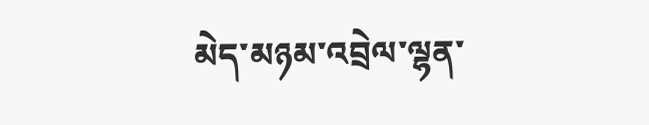མེད་མཉམ་འབྲེལ་ལྷན་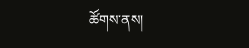ཚོགས་ནས།